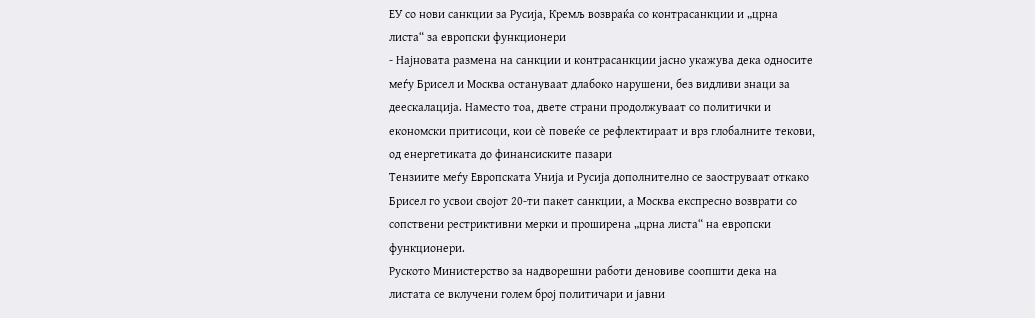ЕУ со нови санкции за Русија, Кремљ возвраќа со контрасанкции и „црна листа“ за европски функционери
- Најновата размена на санкции и контрасанкции јасно укажува дека односите меѓу Брисел и Москва остануваат длабоко нарушени, без видливи знаци за деескалација. Наместо тоа, двете страни продолжуваат со политички и економски притисоци, кои сè повеќе се рефлектираат и врз глобалните текови, од енергетиката до финансиските пазари
Тензиите меѓу Европската Унија и Русија дополнително се заоструваат откако Брисел го усвои својот 20-ти пакет санкции, а Москва експресно возврати со сопствени рестриктивни мерки и проширена „црна листа“ на европски функционери.
Руското Министерство за надворешни работи деновиве соопшти дека на листата се вклучени голем број политичари и јавни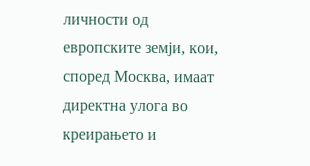личности од европските земји, кои, според Москва, имаат директна улога во креирањето и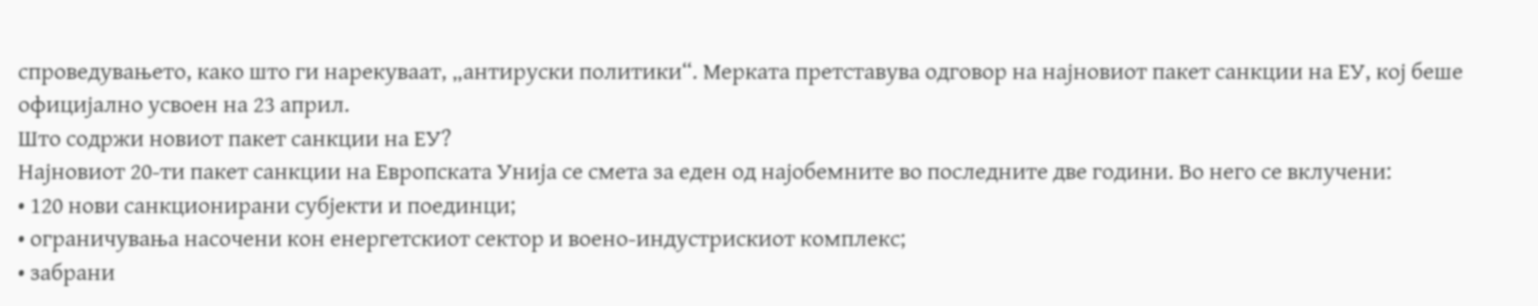спроведувањето, како што ги нарекуваат, „антируски политики“. Мерката претставува одговор на најновиот пакет санкции на ЕУ, кој беше официјално усвоен на 23 април.
Што содржи новиот пакет санкции на ЕУ?
Најновиот 20-ти пакет санкции на Европската Унија се смета за еден од најобемните во последните две години. Во него се вклучени:
• 120 нови санкционирани субјекти и поединци;
• ограничувања насочени кон енергетскиот сектор и воено-индустрискиот комплекс;
• забрани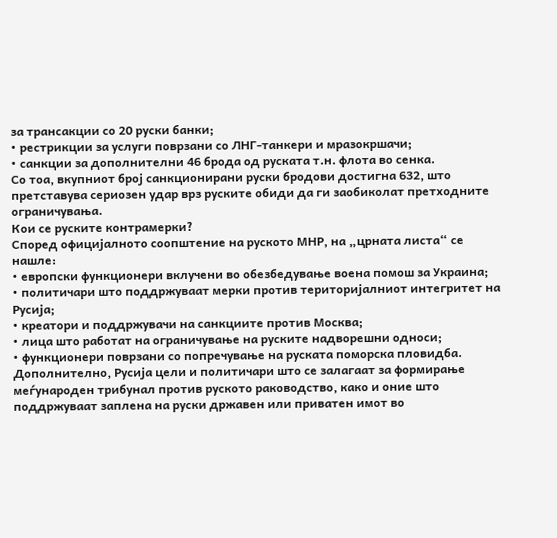за трансакции со 20 руски банки;
• рестрикции за услуги поврзани со ЛНГ-танкери и мразокршачи;
• санкции за дополнителни 46 брода од руската т.н. флота во сенка.
Со тоа, вкупниот број санкционирани руски бродови достигна 632, што претставува сериозен удар врз руските обиди да ги заобиколат претходните ограничувања.
Кои се руските контрамерки?
Според официјалното соопштение на руското МНР, на „црната листа“ се нашле:
• европски функционери вклучени во обезбедување воена помош за Украина;
• политичари што поддржуваат мерки против територијалниот интегритет на Русија;
• креатори и поддржувачи на санкциите против Москва;
• лица што работат на ограничување на руските надворешни односи;
• функционери поврзани со попречување на руската поморска пловидба.
Дополнително, Русија цели и политичари што се залагаат за формирање меѓународен трибунал против руското раководство, како и оние што поддржуваат заплена на руски државен или приватен имот во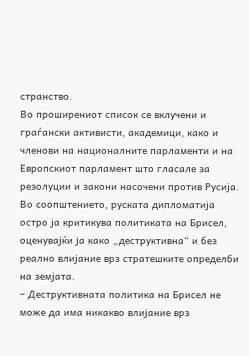странство.
Во проширениот список се вклучени и граѓански активисти, академици, како и членови на националните парламенти и на Европскиот парламент што гласале за резолуции и закони насочени против Русија. Во соопштението, руската дипломатија остро ја критикува политиката на Брисел, оценувајќи ја како „деструктивна“ и без реално влијание врз стратешките определби на земјата.
– Деструктивната политика на Брисел не може да има никакво влијание врз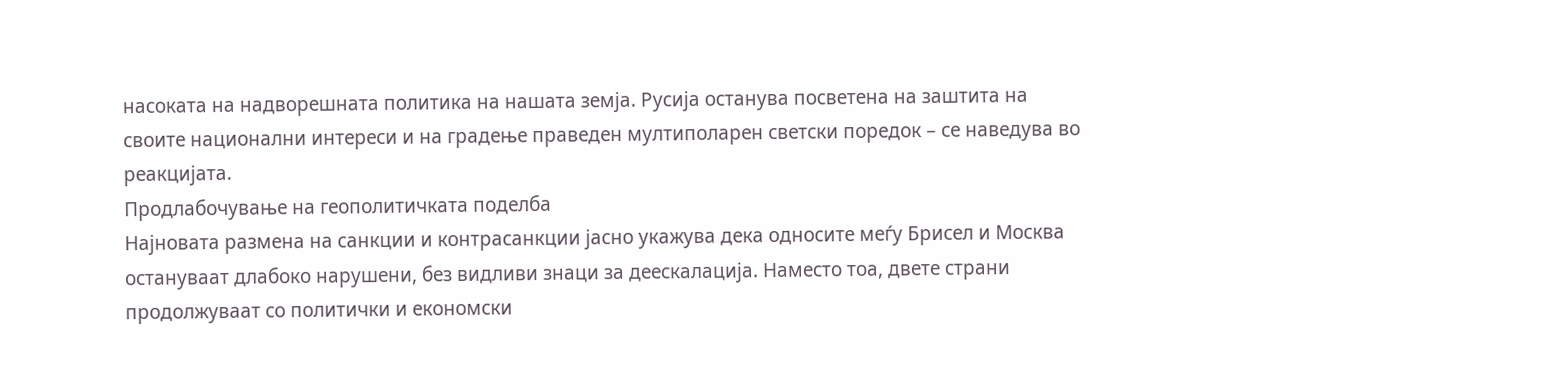насоката на надворешната политика на нашата земја. Русија останува посветена на заштита на своите национални интереси и на градење праведен мултиполарен светски поредок – се наведува во реакцијата.
Продлабочување на геополитичката поделба
Најновата размена на санкции и контрасанкции јасно укажува дека односите меѓу Брисел и Москва остануваат длабоко нарушени, без видливи знаци за деескалација. Наместо тоа, двете страни продолжуваат со политички и економски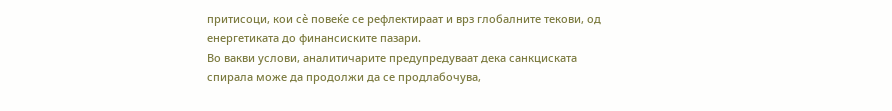притисоци, кои сè повеќе се рефлектираат и врз глобалните текови, од енергетиката до финансиските пазари.
Во вакви услови, аналитичарите предупредуваат дека санкциската спирала може да продолжи да се продлабочува,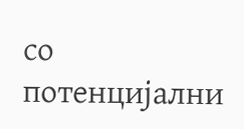со потенцијални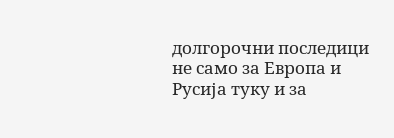долгорочни последици не само за Европа и Русија туку и за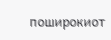поширокиот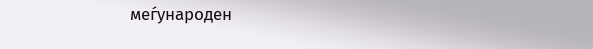меѓународен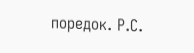поредок. Р.С.